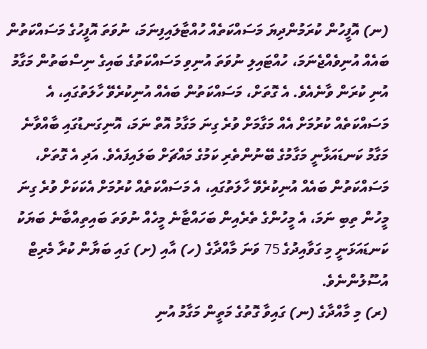(ނ) އޮފީހުން ކުރަމުންދިޔަ މަސައްކަތެއް ހުއްޓާލައިފިނަމަ، ނުވަތަ އޮފީހުގެ މަސައްކަތުން ބައެއް އުނިވެއްޖެނަމަ، ހުއްޓައިލި ނުވަތަ އުނިވި މަސައްކަތުގެ ބައިގެ ނިސްބަތުން މަގާމު އުނި ކުރަން ވާނެއެވެ. އެ ގޮތަށް، މަސައްކަތުން ބައެއް އުނިކުރެވޭ ހާލަތުގައި، އެ މަސައްކަތެއް ކުރުމަށް އެއް މަގާމަށް ވުރެ ގިނަ މަގާމު އޮތް ނަމަ، އޮނިގަނޑުގައި ބާއްވާނެ މަގާމު ކަނޑައަޅާނީ މަގާމުގެ ބޭނުންތެރި ކަމުގެ މައްޗަށް ބަލައިފައެވެ. އަދި އެ ގޮތަށް، މަސައްކަތުން ބައެއް އުނިކުރެވޭ ހާލަތުގައި، އެ މަސައްކަތެއް ކުރުމަށް އެކަކަށް ވުރެ ގިނަ މީހުން ތިބި ނަމަ، އެ މީހުންގެ ތެރެއިން ބަހައްޓާނެ މީހެއް ނުވަތަ ބައިތިއްބާނެ ބަޔަކު ކަނޑައަޅަނީ މި ގަވާއިދުގެ 75 ވަނަ މާއްދާގެ (ހ) އާއި (ށ) ގައި ބަޔާން ކުރާ މެރިޓް އުސޫލުންނެވެ.
(ރ) މި މާއްދާގެ (ނ) ގައިވާ ގޮތުގެ މަތީން މަގާމު އުނި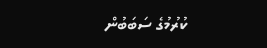ކުރުމުގެ ސަބަބުން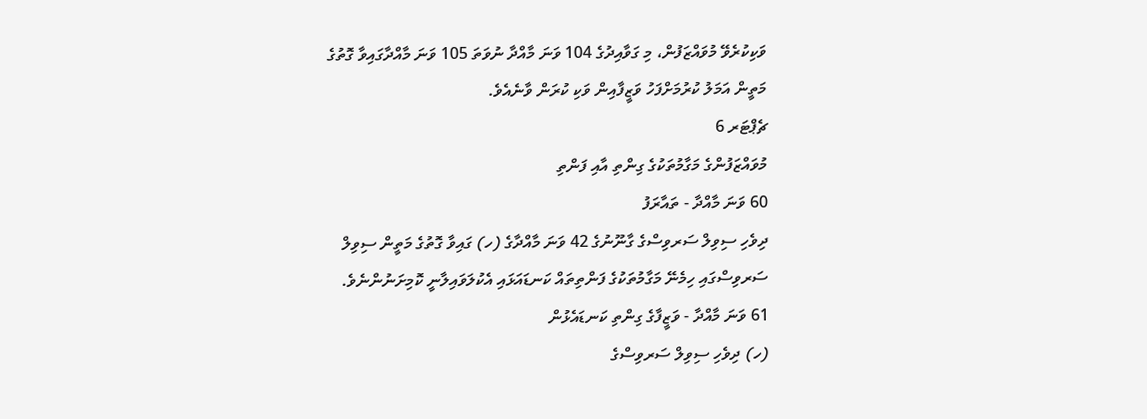ވަކިކުރެވޭ މުވައްޒަފުން، މި ގަވާއިދުގެ 104 ވަނަ މާއްދާ ނުވަތަ 105 ވަނަ މާއްދާގައިވާ ގޮތުގެ މަތީން އަމަލު ކުރުމަށްފަހު ވަޒީފާއިން ވަކި ކުރަން ވާނެއެވެ.
ޗެޕްޓަރ 6
މުވައްޒަފުންގެ މަގާމުތަކުގެ ގިންތި އާއި ފަންތި
60 ވަނަ މާއްދާ - ތައާރަފު
ދިވެހި ސިވިލް ސަރވިސްގެ ގާނޫނުގެ 42 ވަނަ މާއްދާގެ (ހ) ގައިވާ ގޮތުގެ މަތީން ސިވިލް ސަރވިސްގައި ހިމެނޭ މަގާމުތަކުގެ ފަންތިތައް ކަނޑައަޅައި އެކުލަވައިލާނީ ކޮމިށަނުންނެވެ.
61 ވަނަ މާއްދާ - ވަޒީފާގެ ގިންތި ކަނޑައެޅުން
(ހ) ދިވެހި ސިވިލް ސަރވިސްގެ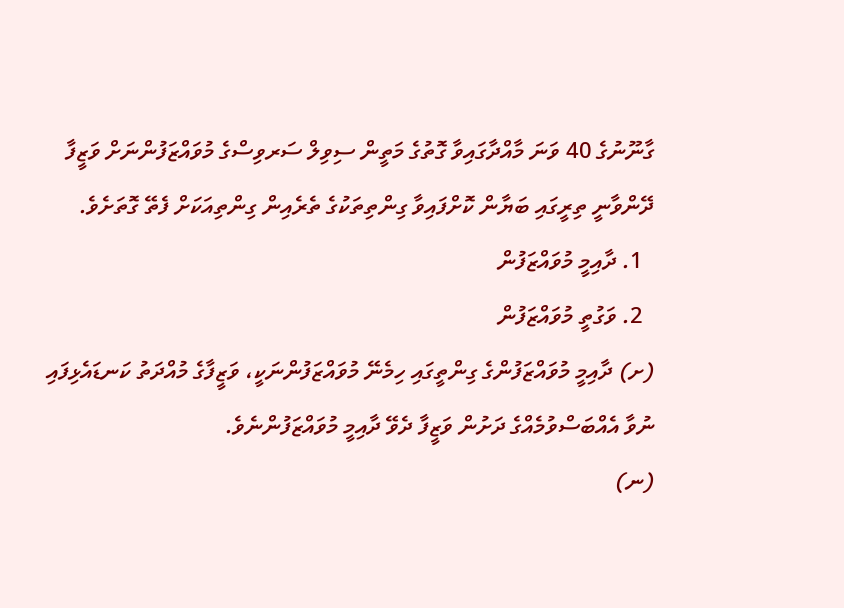ގާނޫނުގެ 40 ވަނަ މާއްދާގައިވާ ގޮތުގެ މަތީން ސިވިލް ސަރވިސްގެ މުވައްޒަފުންނަށް ވަޒީފާ ދޭންވާނީ ތިރީގައި ބަޔާން ކޮށްފައިވާ ގިންތިތަކުގެ ތެރެއިން ގިންތިއަކަށް ފެތޭ ގޮތަށެވެ.
  1. ދާއިމީ މުވައްޒަފުން
  2. ވަގުތީ މުވައްޒަފުން
(ށ) ދާއިމީ މުވައްޒަފުންގެ ގިންތީގައި ހިމެނޭ މުވައްޒަފުންނަކީ، ވަޒީފާގެ މުއްދަތު ކަނޑައެޅިފައި ނުވާ އެއްބަސްވުމެއްގެ ދަށުން ވަޒީފާ ދެވޭ ދާއިމީ މުވައްޒަފުންނެވެ.
(ނ)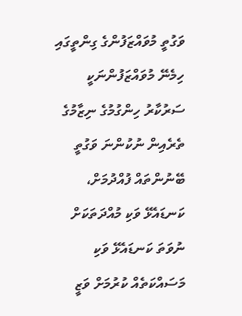ވަގުތީ މުވައްޒަފުންގެ ގިންތީގައި ހިމެނޭ މުވައްޒަފުންނަކީ ސަރުކާރު ހިންގުމުގެ ނިޒާމުގެ ތެރެއިން ނުކުންނަ ވަގުތީ ބޭނުންތައް ފުއްދުމަށް، ކަނޑައެޅޭ ވަކި މުއްދަތަކަށް ނުވަތަ ކަނޑައެޅޭ ވަކި މަސައްކަތެއް ކުރުމަށް ވަޒީ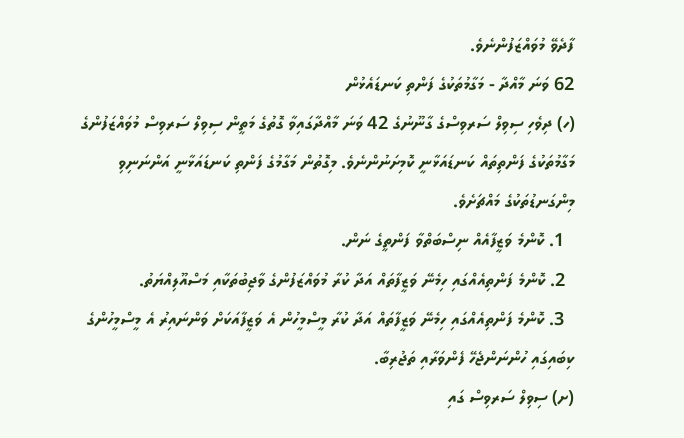ފާދެވޭ މުވައްޒަފުންނެވެ.
62 ވަނަ މާއްދާ - މަގާމުތަކުގެ ފަންތި ކަނޑައެޅުން
(ހ) ދިވެހި ސިވިލް ސަރވިސްގެ ގާނޫނުގެ 42 ވަނަ މާއްދާގައިވާ ގޮތުގެ މަތީން ސިވިލް ސަރވިސް މުވައްޒަފުންގެ މަގާމުތަކުގެ ފަންތިތައް ކަނޑައަޅާނީ ކޮމިށަނުންނެވެ. މިގޮތުން މަގާމުގެ ފަންތި ކަނޑައަޅާނީ އަންނަނިވި މިންގަނޑުތަކުގެ މައްޗަށެވެ.
  1. ކޮންމެ ވަޒީފާއެއް ނިސްބަތްވާ ފަންތީގެ ނަން.
  2. ކޮންމެ ފަންތިއެއްގައި ހިމެނޭ ވަޒީފާތައް އަދާ ކުރާ މުވައްޒަފުންގެ ވާޖިބުތަކާއި މަސްއޫލިއްޔަތު.
  3. ކޮންމެ ފަންތިއެއްގައި ހިމެނޭ ވަޒީފާތައް އަދާ ކުރާ މީސްމީހުން އެ ވަޒީފާއަކަށް ވަންނައިރު އެ މީސްމީހުންގެ ކިބައިގައި ހުންނަންޖެހޭ ފެންވަރާއި ތަޖުރިބާ.
(ށ) ސިވިލް ސަރވިސް ގައި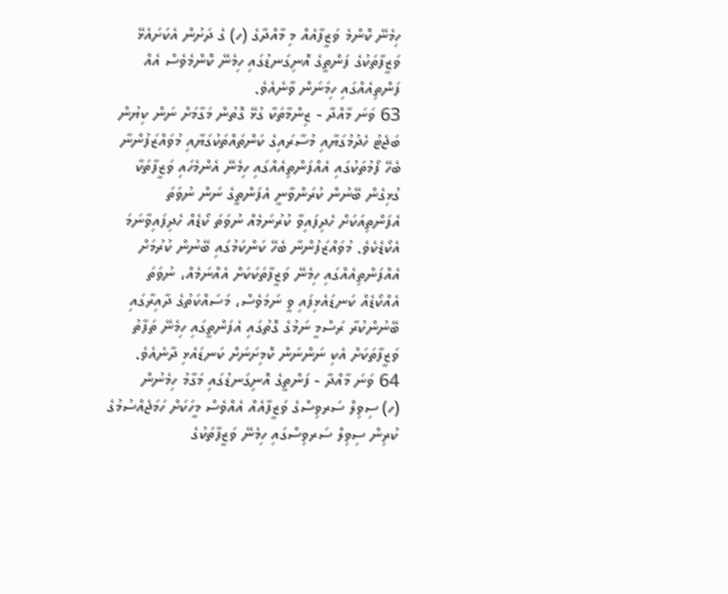ހިމެނޭ ކޮންމެ ވަޒީފާއެއް މި މާއްދާގެ (ހ) ގެ ދަށުން އެކަށައެޅޭ ވަޒީފާތަކުގެ ފަންތީގެ އޮނިގަނޑުގައި ހިމެނޭ ކޮންމެވެސް އެއް ފަންތިއެއްގައި ހިމަނަން ވާނެއެވެ.
63 ވަނަ މާއްދާ - ޒިންމާތަކާ ގުޅޭ ގޮތުން މަގާމަށް ނަން ކިޔުން
ބަޖެޓު ހެދުމުގަޔާއި މުސާރައިގެ ކަންތައްތަކުގަޔާއި މުވައްޒަފުންނާ ބެހޭ ފޯމުތަކުގައި އެއްފަންތިއެއްގައި ހިމެނޭ އެންމެހައި ވަޒީފާތަކާ ގުޅިގެން ބޭނުން ކުރަންވާނީ އެފަންތީގެ ނަން ނުވަތަ އެފަންތިއަކަށް ހެދިފައިވާ ކުރުނަމެއް ނުވަތަ ކޯޑެއް ހެދިފައިވާނަމަ އެކޯޑެކެވެ. މުވައްޒަފުންނާ ބެހޭ ކަންކަމުގައި ބޭނުން ކުރުމަށް އެއްފަންތިއެއްގައި ހިމެނޭ ވަޒީފާތަކަކަށް އެއްނަމެއް، ނުވަތަ އެއްކޯޑެއް ކަނޑައެޅިފައި ވީ ނަމަވެސް، މަސައްކަތުގެ ދާއިރާގައި ބޭނުންކުރާ ރަސްމީ ނަމުގެ ގޮތުގައި އެފަންތީގައި ހިމެނޭ ތަފާތު ވަޒީފާތަކަށް އެކި ނަންނަން ކޮމިށަނަށް ކަނޑައެޅި ދާނެއެވެ.
64 ވަނަ މާއްދާ - ފަންތީގެ އޮނިގަނޑުގައި މަގާމު ހިމެނުން
(ހ) ސިވިލް ސަރވިސްގެ ވަޒީފާއެއް އެއްވެސް މީހަކަށް ހަމަޖެއްސުމުގެ ކުރިން ސިވިލް ސަރވިސްގައި ހިމެނޭ ވަޒީފާތަކުގެ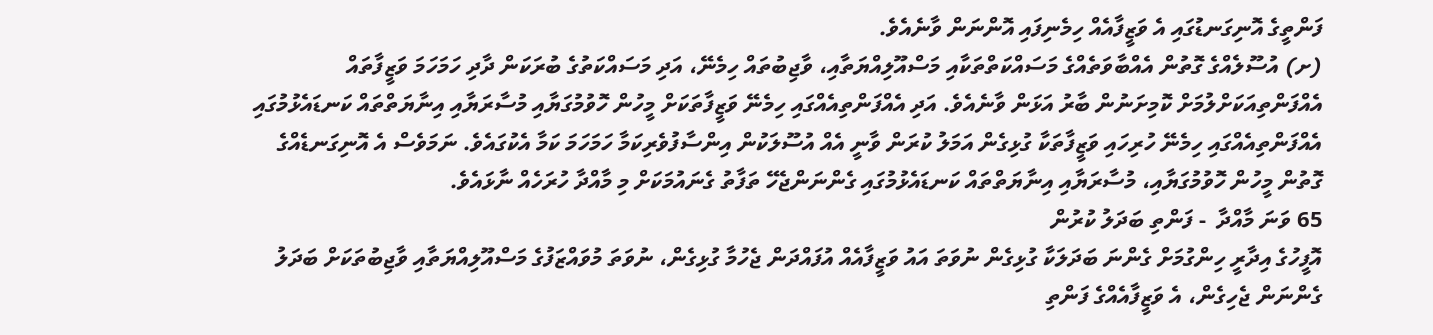ފަންތީގެ އޮނިގަނޑުގައި އެ ވަޒީފާއެއް ހިމެނިފައި އޮންނަން ވާނެއެވެ.
(ށ) އުސޫލެއްގެ ގޮތުން އެއްބާވަތެއްގެ މަސައްކަތްތަކާއި މަސްއޫލިއްޔަތާއި، ވާޖިބުތައް ހިމެނޭ، އަދި މަސައްކަތުގެ ބުރަކަން ދާދި ހަމަހަމަ ވަޒީފާތައް އެއްފަންތިއަކަށްލުމަށް ކޮމިށަނުން ބާރު އަޅަން ވާނެއެވެ. އަދި އެއްފަންތިއެއްގައި ހިމެނޭ ވަޒީފާތަކަށް މީހުން ހޮވުމުގަޔާއި މުސާރަޔާއި އިނާޔަތްތައް ކަނޑައެޅުމުގައި އެއްފަންތިއެއްގައި ހިމެނޭ ހުރިހައި ވަޒީފާތަކާ ގުޅިގެން އަމަލު ކުރަން ވާނީ އެއް އުސޫލަކުން އިންސާފުވެރިކަމާ ހަމަހަމަ ކަމާ އެކުގައެވެ. ނަމަވެސް އެ އޮނިގަނޑެއްގެ ގޮތުން މީހުން ހޮވުމުގަޔާއި، މުސާރަޔާއި އިނާޔަތްތައް ކަނޑައެޅުމުގައި ގެންނަންޖެހޭ ތަފާތު ގެނައުމަކަށް މި މާއްދާ ހުރަހެއް ނާޅައެވެ.
65 ވަނަ މާއްދާ  - ފަންތި ބަދަލު ކުރުން
އޮފީހުގެ އިދާރީ ހިންގުމަށް ގެންނަ ބަދަލަކާ ގުޅިގެން ނުވަތަ އައު ވަޒީފާއެއް އުފައްދަން ޖެހުމާ ގުޅިގެން، ނުވަތަ މުވައްޒަފުގެ މަސްއޫލިއްޔަތާއި ވާޖިބުތަކަށް ބަދަލު ގެންނަން ޖެހިގެން، އެ ވަޒީފާއެއްގެ ފަންތި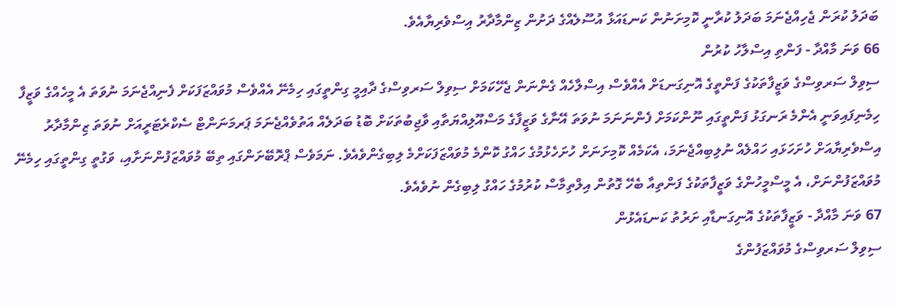ބަދަލު ކުރަން ޖެހިއްޖެނަމަ ބަދަލު ކުރާނީ ކޮމިށަނުން ކަނޑައަޅާ އުސޫލެއްގެ ދަށުން ޒިންމާދާރު އިސްވެރިޔާއެވެ.
66 ވަނަ މާއްދާ - ފަންތި އިސްލާހު ކުރުން
ސިވިލް ސަރވިސްގެ ވަޒީފާތަކުގެ ފަންތީގެ އޮނިގަނޑަށް އެއްވެސް އިސްލާހެއް ގެންނަން ޖެހޭކަމަށް ސިވިލް ސަރވިސްގެ ދާއިމީ ގިންތީގައި ހިމެނޭ އެއްވެސް މުވައްޒަފަކަށް ފެނިއްޖެނަމަ ނުވަތަ އެ މީހެއްގެ ވަޒީފާ ހިމެނިފައިވަނީ އެންމެ ރަނގަޅު ފަންތީގައި ނޫންކަމަށް ފެންނަނަމަ ނުވަތަ އޭނާގެ ވަޒީފާގެ މަސްއޫލިއްޔަތާއި ވާޖިބުތަކަށް ބޮޑު ބަދަލެއް އަތުވެއްޖެނަމަ ޕަރމަނަންޓް ސެކްރެޓަރީއަށް ނުވަތަ ޒިންމާދާރު އިސްވެރިޔާއަށް ހުށަހަޅައި ހައްލެއް ނުލިބިއްޖެނަމަ، އެކަމެއް ކޮމިށަނަށް ހުށަހެޅުމުގެ ހައްގު ކޮންމެ މުވައްޒަފަކަށްމެ ލިބިގެންވެއެވެ. ނަމަވެސް ޕްރޮބޭށަންގައި ތިބޭ މުވައްޒަފުންނަށާއި، ވަގުތީ ގިންތީގައި ހިމެނޭ މުވައްޒަފުންނަށް، އެ މީސްމީހުންގެ ވަޒީފާތަކުގެ ފަންތިއާ ބެހޭ ގޮތުން އިލްތިމާސް ކުރުމުގެ ހައްގު ލިބިގެން ނުވެއެވެ.
67 ވަނަ މާއްދާ - ވަޒީފާތަކުގެ އޮނިގަނޑާއި ށަރުތު ކަނޑައެޅުން
ސިވިލް ސަރވިސްގެ މުވައްޒަފުންގެ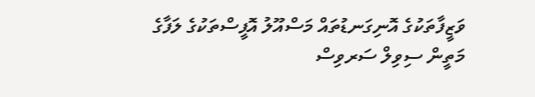ވަޒީފާތަކުގެ އޮނިގަނޑުތައް މަސްއޫލު އޮފީސްތަކުގެ ލަފާގެ މަތީން ސިވިލް ސަރވިސް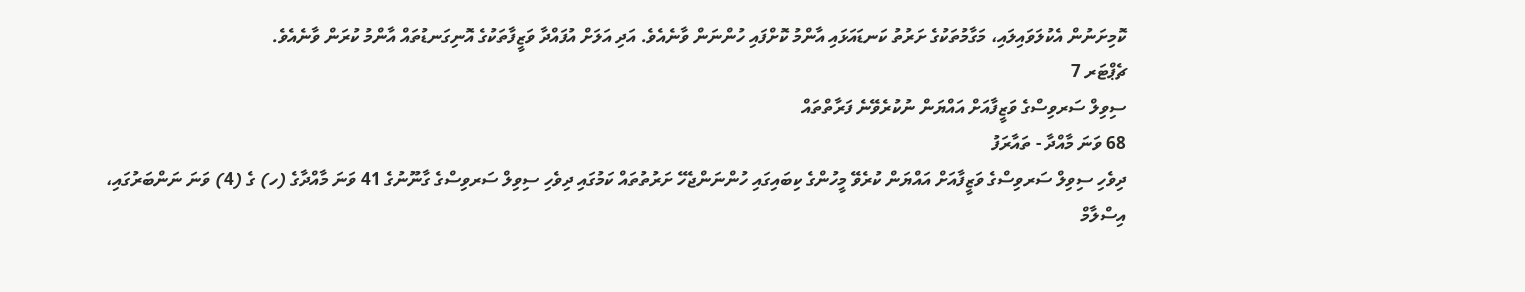ކޮމިށަނުން އެކުލަވައިލައި، މަގާމުތަކުގެ ށަރުތު ކަނޑައަޅައި އާންމު ކޮށްފައި ހުންނަން ވާނެއެވެ. އަދި އަލަށް އުފައްދާ ވަޒީފާތަކުގެ އޮނިގަނޑުތައް އާންމު ކުރަން ވާނެއެވެ.
ޗެޕްޓަރ 7
ސިވިލް ސަރވިސްގެ ވަޒީފާއަށް އައްޔަން ނުކުރެވޭނެ ފަރާތްތައް
68 ވަނަ މާއްދާ - ތައާރަފު
ދިވެހި ސިވިލް ސަރވިސްގެ ވަޒީފާއަށް އައްޔަން ކުރެވޭ މީހުންގެ ކިބައިގައި ހުންނަންޖެހޭ ށަރުތުތައް ކަމުގައި ދިވެހި ސިވިލް ސަރވިސްގެ ގާނޫނުގެ 41 ވަނަ މާއްދާގެ (ހ) ގެ (4) ވަނަ ނަންބަރުގައި، އިސްލާމް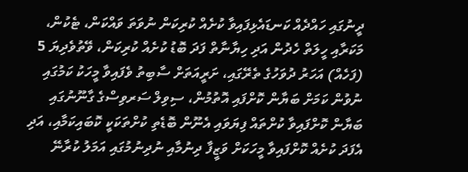ދީނުގައި ހައްދެއް ކަނޑައެޅިފައިވާ ކުށެއް ކުރިކަން ނުވަތަ ވައްކަން، ޓެކުން، މަކަރާއި ހީލަތް ހެދުން އަދި ހިޔާނާތް ފަދަ ބޮޑު ކުށެއް ކުރިކަން، ވޭތުވެދިޔަ 5 (ފަހެއް) އަހަރު ދުވަހުގެ ތެރޭގައި، ށަރީއަތަށް ސާބިތު ވެފައިވާ މީހަކު ކަމުގައި ނުވުން ކަމަށް ބަޔާން ކޮށްފައި އޮތުމުން، ސިވިލް ސަރވިސްގެ ގާނޫނުގައި ބަޔާން ކޮށްފައިވާ ކުށްތައް ފިޔަވައި އެނޫން ބޮޑެތި ކުށްތަކަކީ ކޮބައިކަމާއި، އަދި އެފަދަ ކުށެއް ކޮށްފައިވާ މީހަކަށް ވަޒީފާ ދިނުމާއި ނުދިނުމުގައި އަމަލު ކުރާނޭ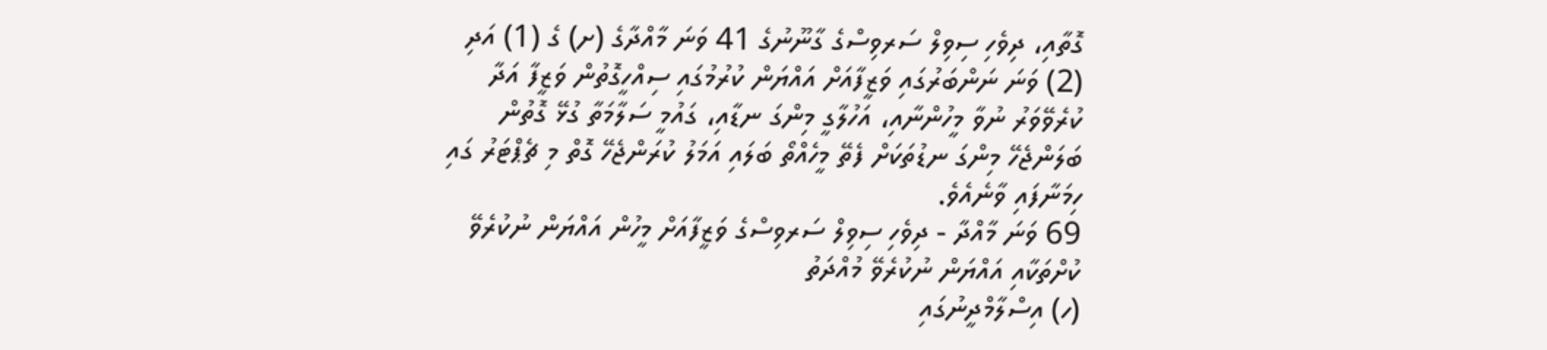ގޮތާއި، ދިވެހި ސިވިލް ސަރވިސްގެ ގާނޫނުގެ 41 ވަނަ މާއްދާގެ (ށ) ގެ (1) އަދި (2) ވަނަ ނަންބަރުގައި ވަޒީފާއަށް އައްޔަން ކުރުމުގައި ސިއްހީގޮތުން ވަޒީފާ އަދާ ކުރެވޭވަރު ނުވާ މީހުންނާއި، އަހުލާގީ މިންގަ ނޑާއި، ގައުމީ ސަލާމަތާ ގުޅޭ ގޮތުން ބަލަންޖެހޭ މިންގަ ނޑުތަކަށް ފެތޭ މީހެއްތޯ ބަލައި އަމަލު ކުރަންޖެހޭ ގޮތް މި ޗެޕްޓަރު ގައި ހިމަނާފައި ވާނެއެވެ.
69 ވަނަ މާއްދާ - ދިވެހި ސިވިލް ސަރވިސްގެ ވަޒީފާއަށް މީހުން އައްޔަން ނުކުރެވޭ ކުށްތަކާއި އައްޔަން ނުކުރެވޭ މުއްދަތު
(ހ) އިސްލާމްދީނުގައި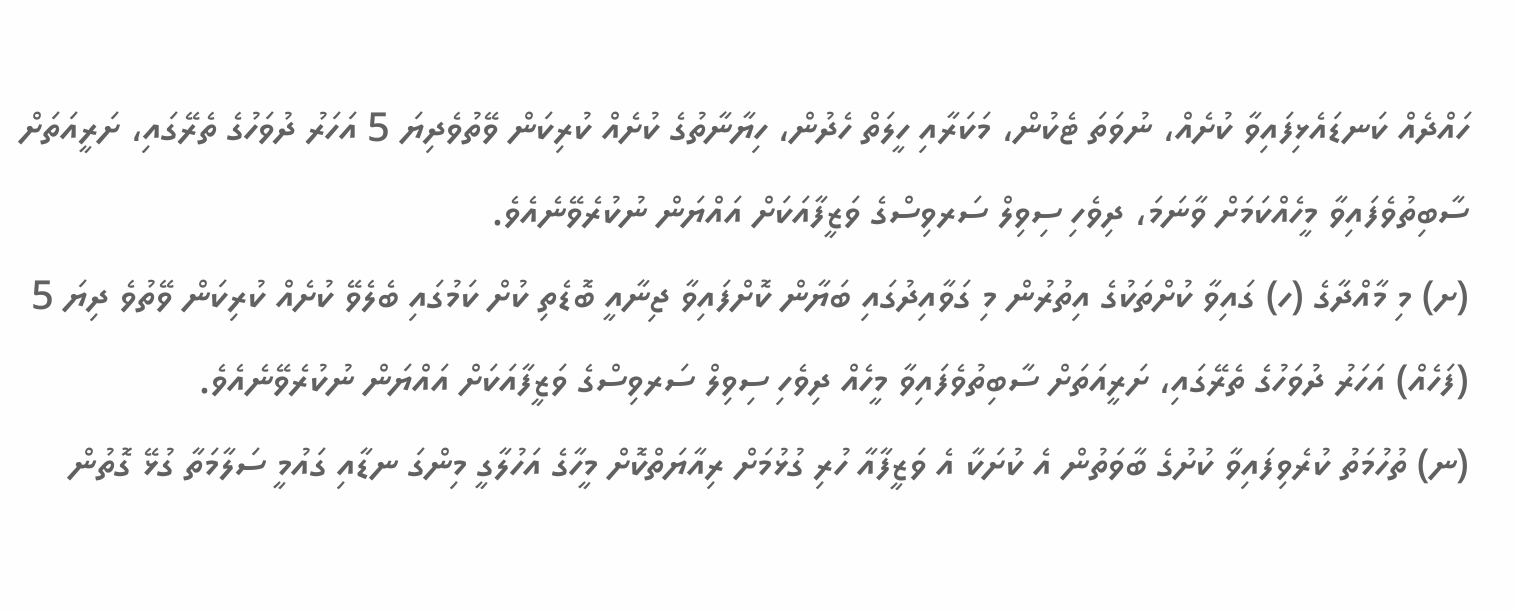ހައްދެއް ކަނޑައެޅިފައިވާ ކުށެއް، ނުވަތަ ޓެކުން، މަކަރާއި ހީލަތް ހެދުން، ހިޔާނާތުގެ ކުށެއް ކުރިކަން ވޭތުވެދިޔަ 5 އަހަރު ދުވަހުގެ ތެރޭގައި، ށަރީއަތަށް ސާބިތުވެފައިވާ މީހެއްކަމަށް ވާނަމަ، ދިވެހި ސިވިލް ސަރވިސްގެ ވަޒީފާއަކަށް އައްޔަން ނުކުރެވޭނެއެވެ.
(ށ) މި މާއްދާގެ (ހ) ގައިވާ ކުށްތަކުގެ އިތުރުން މި ގަވާއިދުގައި ބަޔާން ކޮށްފައިވާ ޖިނާއީ ބޮޑެތި ކުށް ކަމުގައި ބެލެވޭ ކުށެއް ކުރިކަން ވޭތުވެ ދިޔަ 5 (ފަހެއް) އަހަރު ދުވަހުގެ ތެރޭގައި، ށަރީއަތަށް ސާބިތުވެފައިވާ މީހެއް ދިވެހި ސިވިލް ސަރވިސްގެ ވަޒީފާއަކަށް އައްޔަން ނުކުރެވޭނެއެވެ.
(ނ) ތުހުމަތު ކުރެވިފައިވާ ކުށުގެ ބާވަތުން އެ ކުށަކާ އެ ވަޒީފާއާ ހުރި ގުޅުމަށް ރިއާޔަތްކޮށް މީހާގެ އަހުލާގީ މިންގަ ނޑާއި ގައުމީ ސަލާމަތާ ގުޅޭ ގޮތުން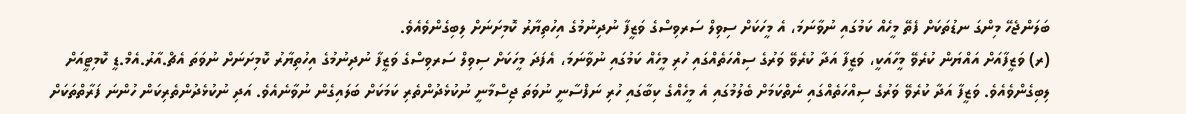ބަލަންޖެހޭ މިންގަ ނޑުތަކަށް ފެތޭ މީހެއް ކަމުގައި ނުވާނަމަ، އެ މީހަކަށް ސިވިލް ސަރވިސްގެ ވަޒީފާ ނުދިނުމުގެ އިހުތިޔާރު ކޮމިށަނަށް ލިބިގެންވެއެވެ.
(ރ) ވަޒީފާއަށް އައްޔަން ކުރެވޭ މީހާއަކީ، ވަޒީފާ އަދާ ކުރެވޭ ވަރުގެ ސިއްހަތެއްގައި ހުރި މީހެއް ކަމުގައި ނުވާނަމަ، އެފަދަ މީހަކަށް ސިވިލް ސަރވިސްގެ ވަޒީފާ ނުދިނުމުގެ އިހުތިޔާރު ކޮމިށަނަށް ނުވަތަ އެޗް.އާރު.އެމް.ޑީ ކޮމިޓީއަށް ލިބިގެންވެއެވެ. ވަޒީފާ އަދާ ކުރެވޭ ވަރުގެ ސިއްހަތެއްގައި ނެތްކަމަށް ބެލުމުގައި އެ މީހެއްގެ ކިބާގައި ހުރި ނަފްސާނީ ނުވަތަ ޖިސްމާނީ ނުކުޅެދުންތެރި ކަމަކަށް ބަލައިގެން ނުވާނެއެވެ. އަދި ނުކުޅެދުންތެރިކަން ހުންނަ ފަރާތްތަކަށް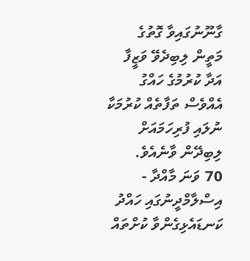ގާނޫނުގައިވާ ގޮތުގެ މަތީން ލިބިދެވޭ ވަޒީފާ އަދާ ކުރުމުގެ ހައްގު އެއްވެސް ތަފާތެއް ކުރުމަކާ ނުލައި ފުރިހަމައަށް ލިބިދޭން ވާނެއެވެ.
70 ވަނަ މާއްދާ - އިސްލާމްދީނުގައި ހައްދު ކަނޑައެޅިގެންވާ ކުށްތައް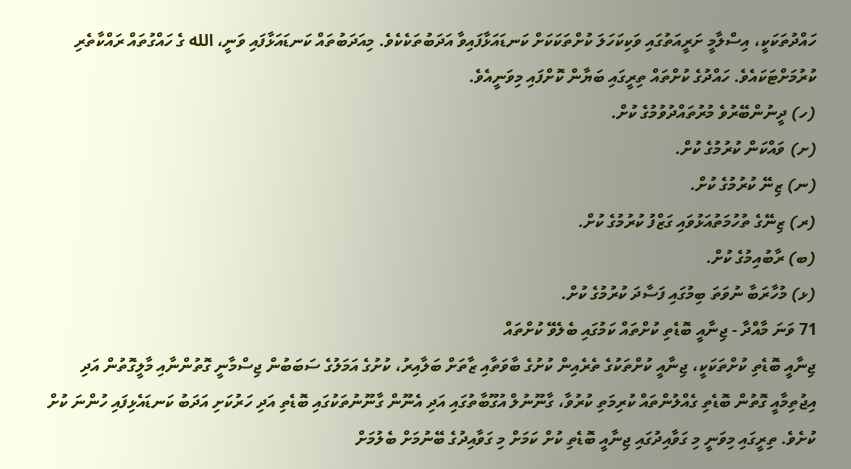ހައްދުތަކަކީ، އިސްލާމީ ށަރީއަތުގައި ވަކިކަހަލަ ކުށްތަކަކަށް ކަނޑައަޅާފައިވާ އަދަބުތަކެކެވެ. މިއަދަބުތައް ކަނޑައަޅާފައި ވަނީ، الله ގެ ހައްގުތައް ރައްކާތެރި ކުރުމަށްޓަކައެވެ. ހައްދުގެ ކުށްތައް ތިރީގައި ބަޔާން ކޮށްފައި މިވަނީއެވެ.
(ހ) ދީނުންބޭރުވެ މުރުތައްދުވުމުގެ ކުށް.
(ށ) ވައްކަން ކުރުމުގެ ކުށް.
(ނ) ޒިނޭ ކުރުމުގެ ކުށް.
(ރ) ޒިނޭގެ ތުހުމަތުއަޅުވައި ގަޒްފު ކުރުމުގެ ކުށް.
(ބ) ރާބުއިމުގެ ކުށް.
(ޅ) މުހާރަބާ ނުވަތަ ބިމުގައި ފަސާދަ ކުރުމުގެ ކުށް.
71 ވަނަ މާއްދާ - ޖިނާއީ ބޮޑެތި ކުށްތައް ކަމުގައި ބެލެވޭ ކުށްތައް
ޖިނާއީ ބޮޑެތި ކުށްތަކަކީ، ޖިނާއީ ކުށްތަކުގެ ތެރެއިން ކުށުގެ ބާވަތާއި ޒާތަށް ބަލާއިރު، ކުށުގެ އަމަލުގެ ސަބަބުން ޖިސްމާނީ ގޮތުންނާއި މާލީގޮތުން އަދި އިޖުތިމާއީ ގޮތުން ބޮޑެތި ގެއްލުންތައް ކުރިމަތި ކުރުވާ، ގާނޫނުލް އުގޫބާތުގައި އަދި އެނޫން ގާނޫނުތަކުގައި ބޮޑެތި އަދި ހަރުކަށި އަދަބު ކަނޑައެޅިފައި ހުންނަ ކުށް ކުށެވެ. ތިރީގައި މިވަނީ މި ގަވާއިދުގައި ޖިނާއީ ބޮޑެތި ކުށް ކަމަށް މި ގަވާއިދުގެ ބޭނުމަށް ބެލުމަށް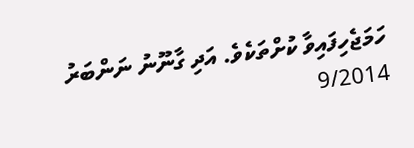ހަމަޖެހިފައިވާ ކުށްތަކެވެ. އަދި ގާނޫނު ނަންބަރު 9/2014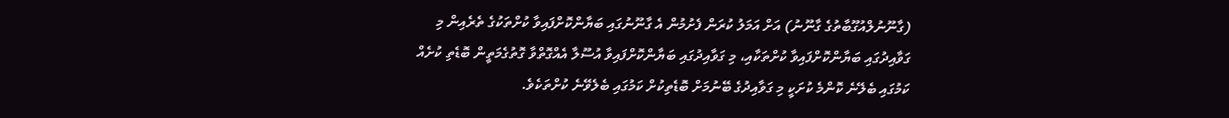(ގާނޫނުލްއުގޫބާތުގެ ގާނޫނު) އަށް އަމަލު ކުރަން ފެށުމުން އެ ގާނޫނުގައި ބަޔާންކޮށްފައިވާ ކުށްތަކުގެ ތެރެއިން މި ގަވާއިދުގައި ބަޔާންކޮށްފައިވާ ކުށްތަކާއި، މި ގަވާއިދުގައި ބަޔާންކޮށްފައިވާ އުސޫލާ އެއްގޮތްވާ ގޮތުގެމަތީން ބޮޑެތި ކުށެއް ކަމުގައި ބެލޭނެ ކޮންމެ ކުށަކީ މި ގަވާއިދުގެ ބޭނުމަށް ބޮޑެތިކުށް ކަމުގައި ބެލެވޭނެ ކުށްތަކެވެ.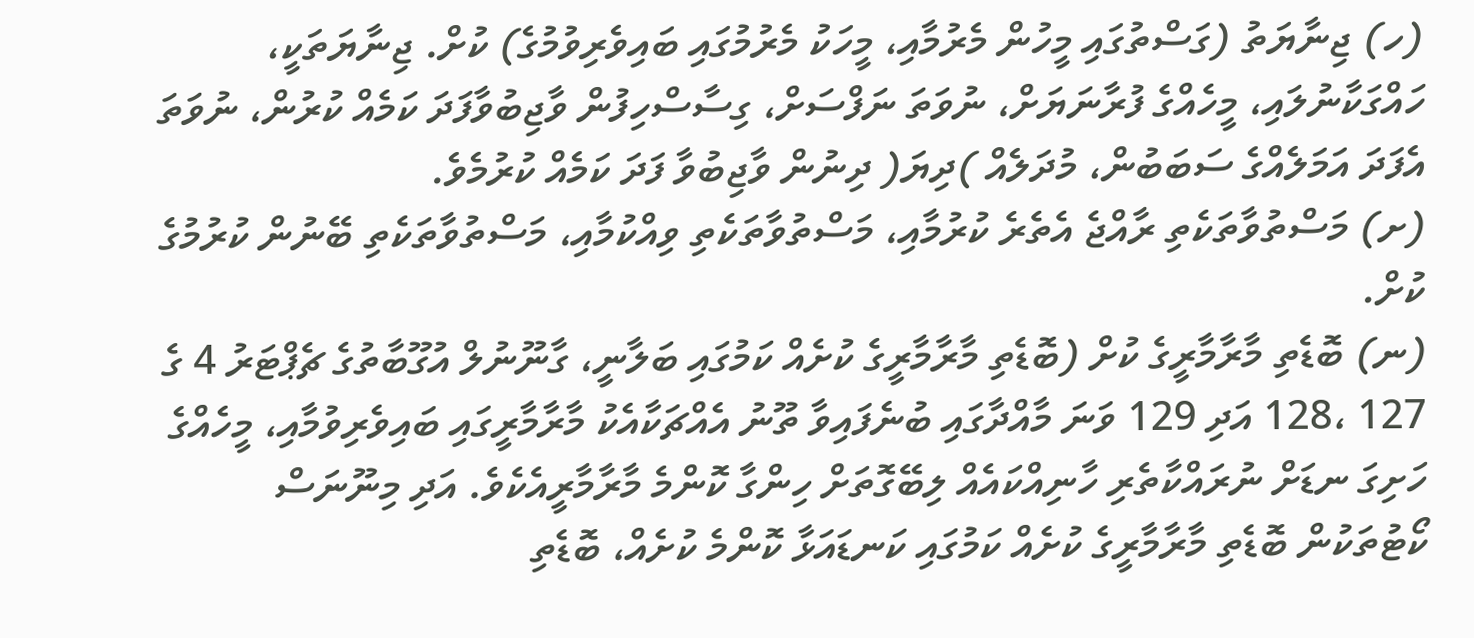(ހ) ޖިނާޔަތު (ގަސްތުގައި މީހުން މެރުމާއި، މީހަކު މެރުމުގައި ބައިވެރިވުމުގެ) ކުށް. ޖިނާޔަތަކީ، ހައްގަކާނުލައި، މީހެއްގެ ފުރާނަޔަށް، ނުވަތަ ނަފްސަށް، ގިސާސްހިފުން ވާޖިބުވާފަދަ ކަމެއް ކުރުން، ނުވަތަ އެފަދަ އަމަލެއްގެ ސަބަބުން، މުދަލެއް )ދިޔަ( ދިނުން ވާޖިބުވާ ފަދަ ކަމެއް ކުރުމެވެ.
(ށ) މަސްތުވާތަކެތި ރާއްޖެ އެތެރެ ކުރުމާއި، މަސްތުވާތަކެތި ވިއްކުމާއި، މަސްތުވާތަކެތި ބޭނުން ކުރުމުގެ ކުށް.
(ނ) ބޮޑެތި މާރާމާރީގެ ކުށް (ބޮޑެތި މާރާމާރީގެ ކުށެއް ކަމުގައި ބަލާނީ، ގާނޫނުލް އުގޫބާތުގެ ޗެޕްޓަރު 4 ގެ 127 ،128 އަދި 129 ވަނަ މާއްދާގައި ބުނެފައިވާ ތޫނު އެއްޗަކާއެކު މާރާމާރީގައި ބައިވެރިވުމާއި، މީހެއްގެ ހަށިގަ ނޑަށް ނުރައްކާތެރި ހާނިއްކައެއް ލިބޭގޮތަށް ހިންގާ ކޮންމެ މާރާމާރީއެކެވެ. އަދި މިނޫނަސް ކޯޓުތަކުން ބޮޑެތި މާރާމާރީގެ ކުށެއް ކަމުގައި ކަނޑައަޅާ ކޮންމެ ކުށެއް، ބޮޑެތި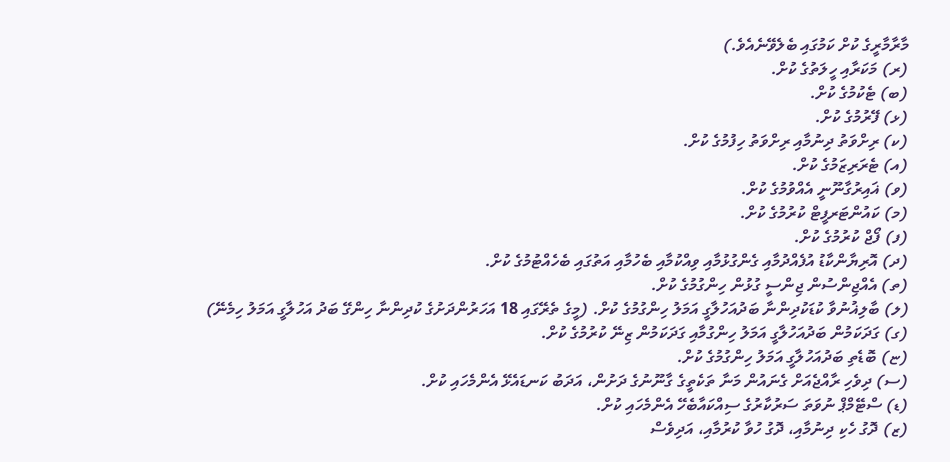މާރާމާރީގެ ކުށް ކަމުގައި ބެލެވޭނެއެވެ.)
(ރ) މަކަރާއި ހީލަތުގެ ކުށް.
(ބ) ޓެކުމުގެ ކުށް.
(ޅ) ފޭރުމުގެ ކުށް.
(ކ) ރިށްވަތު ދިނުމާއި ރިށްވަތު ހިފުމުގެ ކުށް.
(އ) ޓެރަރިޒަމުގެ ކުށް.
(ވ) ޣައިރުގާނޫނީ އެއްވުމުގެ ކުށް.
(މ) ކައުންޓަރފީޓް ކުރުމުގެ ކުށް.
(ފ) ފޯޖް ކުރުމުގެ ކުށް.
(ދ) އޮރިޔާންކާޑު އުފެއްދުމާއި ގެންގުޅުމާއި ވިއްކުމާއި ބެހުމާއި އަތުގައި ބެހެއްޓުމުގެ ކުށް.
(ތ) އެއްޖިންސުން ޖިންސީ ގުޅުން ހިންގުމުގެ ކުށް.
(ލ) ބާލިޣުނުވާ ކުޑަކުދިންނާ ބަދުއަހުލާގީ އަމަލު ހިންގުމުގެ ކުށް. (މީގެ ތެރޭގައި 18 އަހަރުންދަށުގެ ކުދިންނާ ހިންގޭ ބަދު އަހުލާގީ އަމަލު ހިމެނޭ)
(ގ) ގަދަކަމުން ބަދުއަހުލާގީ އަމަލު ހިންގުމާއި ގަދަކަމުން ޒިނޭ ކުރުމުގެ ކުށް.
(ޏ) ބޮޑެތި ބަދުއަހުލާގީ އަމަލު ހިންގުމުގެ ކުށް.
(ސ) ދިވެހި ރާއްޖެއަށް ގެނައުން މަނާ ތަކެތީގެ ގާނޫނުގެ ދަށުން، އަދަބު ކަނޑައެޅޭ އެންމެހައި ކުށް.
(ޑ) ސްޓޭމްޕް ނުވަތަ ސަރުކާރުގެ ސިއްކައާބެހޭ އެންމެހައި ކުށް.
(ޒ) ދޮގު ހެކި ދިނުމާއި، ދޮގު ހުވާ ކުރުމާއި، އަދިވެސް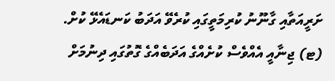ށަރީއަތާއި ގާނޫނު ކުރިމަތީގައި ކުރެވޭ އަދަބު ކަނޑައެޅޭ ކުށް.
(ޓ) ޖިނާއީ އެއްވެސް ކުށެއްގެ އަދަބެއްގެ ގޮތުގައި ދިނުމަށް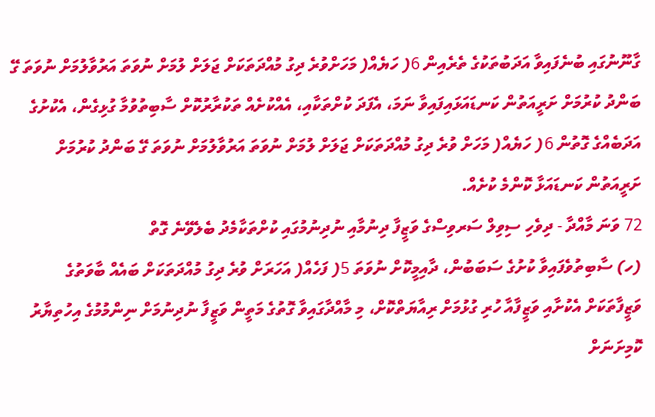ގާނޫނުގައި ބުނެފައިވާ އަދަބުތަކުގެ ތެރެއިން 6( ހަޔެއް( މަހަށްވުރެ ދިގު މުއްދަތަކަށް ޖަލަށް ލުމަށް ނުވަތަ އަރުވާލުމަށް ނުވަތަ ގޭ ބަންދު ކުރުމަށް ށަރީއަތުން ކަނޑައަޅައިފައިވާ ނަމަ، އެފަދަ ކުށްތަކާއި، އެއްކުށެއް ތަކުރާރުކޮށް ސާބިތުވުމާ ގުޅިގެން، އެކުށުގެ އަދަބެއްގެ ގޮތުން 6( ހަޔެއް( މަހަށް ވުރެ ދިގު މުއްދަތަކަށް ޖަލަށް ލުމަށް ނުވަތަ އަރުވާލުމަށް ނުވަތަ ގޭ ބަންދު ކުރުމަށް ށަރީއަތުން ކަނޑައަޅާ ކޮންމެ ކުށެއް.
72 ވަނަ މާއްދާ - ދިވެހި ސިވިލް ސަރވިސްގެ ވަޒީފާ ދިނުމާއި ނުދިނުމުގައި ކުށްތަކާމެދު ބެލެވޭނެ ގޮތް
(ހ) ސާބިތުވެފައިވާ ކުށުގެ ސަބަބުން، ދާއިމީކޮށް ނުވަތަ 5( ފަހެއް( އަހަރަށް ވުރެ ދިގު މުއްދަތަކަށް ބައެއް ބާވަތުގެ ވަޒީފާތަކަށް އެކުށާއި ވަޒީފާއާ ހުރި ގުޅުމަށް ރިއާޔަތްކޮށް، މި މާއްދާގައިވާ ގޮތުގެ މަތީން ވަޒީފާ ނުދިނުމަށް ނިންމުމުގެ އިހުތިޔާރު ކޮމިށަނަށް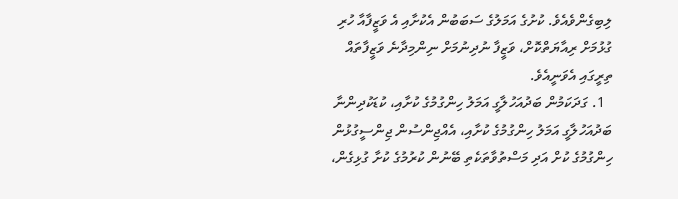ލިބިގެންވެއެވެ. ކުށުގެ އަމަލުގެ ސަބަބުން އެކުށާއި އެ ވަޒީފާއާ ހުރި ގުޅުމަށް ރިއާޔަތްކޮށް، ވަޒީފާ ނުދިނުމަށް ނިންމިދާނެ ވަޒީފާތައް ތިރީގައި އެވަނީއެވެ.
  1. ގަދަކަމުން ބަދުއަހުލާގީ އަމަލު ހިންގުމުގެ ކުށާއި، ކުޑަކުދިންނާ ބަދުއަހުލާގީ އަމަލު ހިންގުމުގެ ކުށާއި، އެއްޖިންސުން ޖިންސީގުޅުން ހިންގުމުގެ ކުށް އަދި މަސްތުވާތަކެތި ބޭނުން ކުރުމުގެ ކުށާ ގުޅިގެން،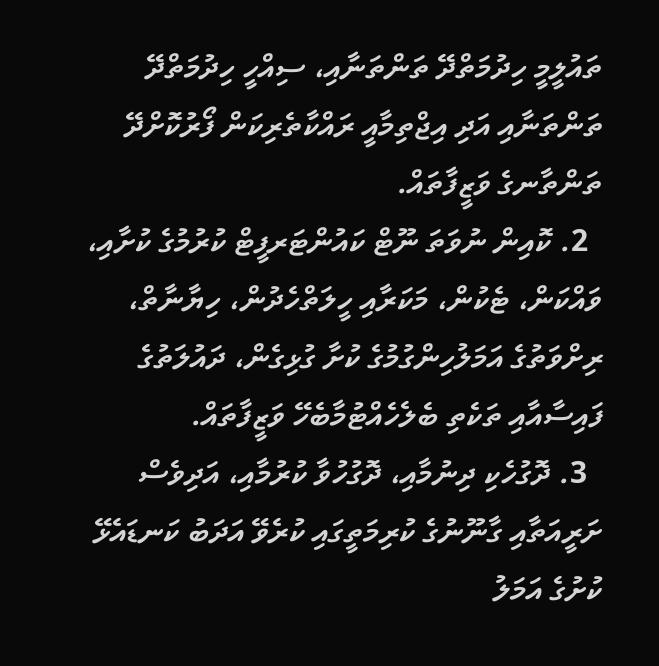ތައުލީމީ ހިދުމަތްދޭ ތަންތަނާއި، ސިއްހީ ހިދުމަތްދޭ ތަންތަނާއި އަދި އިޖްތިމާއީ ރައްކާތެރިކަން ފޯރުކޮށްދޭ ތަންތާނގެ ވަޒީފާތައް.
  2. ކޮއިން ނުވަތަ ނޫޓް ކައުންޓަރފީޓް ކުރުމުގެ ކުށާއި، ވައްކަން، ޓެކުން، މަކަރާއި ހީލަތްހެދުން، ހިޔާނާތް، ރިށްވަތުގެ އަމަލުހިންގުމުގެ ކުށާ ގުޅިގެން، ދައުލަތުގެ ފައިސާއާއި ތަކެތި ބެލެހެއްޓުމާބެހޭ ވަޒީފާތައް.
  3. ދޮގުހެކި ދިނުމާއި، ދޮގުހުވާ ކުރުމާއި، އަދިވެސް ށަރީއަތާއި ގާނޫނުގެ ކުރިމަތީގައި ކުރެވޭ އަދަބު ކަނޑައެޅޭ ކުށުގެ އަމަލު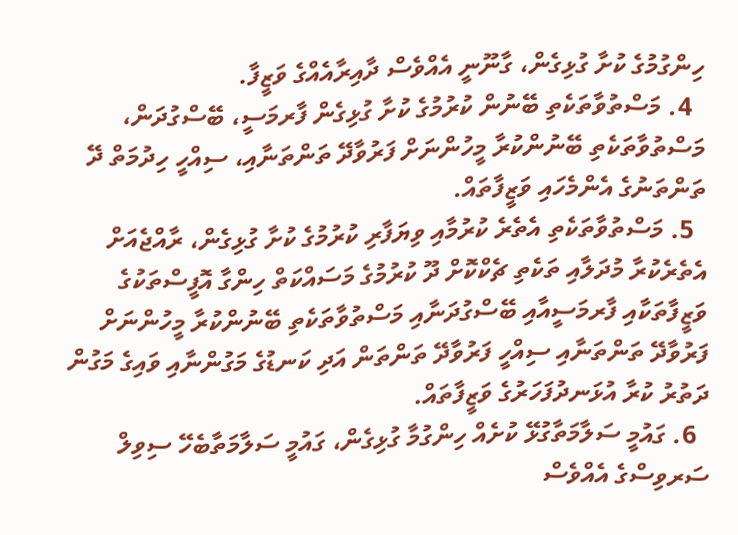ހިންގުމުގެ ކުށާ ގުޅިގެން، ގާނޫނީ އެއްވެސް ދާއިރާއެއްގެ ވަޒީފާ.
  4. މަސްތުވާތަކެތި ބޭނުން ކުރުމުގެ ކުށާ ގުޅިގެން ފާރމަސީ، ބޭސްގުދަން، މަސްތުވާތަކެތި ބޭނުންކުރާ މީހުންނަށް ފަރުވާދޭ ތަންތަނާއި، ސިއްހީ ހިދުމަތް ދޭ ތަންތަނުގެ އެންމެހައި ވަޒީފާތައް.
  5. މަސްތުވާތަކެތި އެތެރެ ކުރުމާއި ވިޔަފާރި ކުރުމުގެ ކުށާ ގުޅިގެން، ރާއްޖެއަށް އެތެރެކުރާ މުދަލާއި ތަކެތި ޗެކްކޮށް ދޫ ކުރުމުގެ މަސައްކަތް ހިންގާ އޮފީސްތަކުގެ ވަޒީފާތަކާއި ފާރމަސީއާއި ބޭސްގުދަނާއި މަސްތުވާތަކެތި ބޭނުންކުރާ މީހުންނަށް ފަރުވާދޭ ތަންތަނާއި ސިއްހީ ފަރުވާދޭ ތަންތަން އަދި ކަނޑުގެ މަގުންނާއި ވައިގެ މަގުން ދަތުރު ކުރާ އުޅަނދުފަހަރުގެ ވަޒީފާތައް.
  6. ގައުމީ ސަލާމަތާގުޅޭ ކުށެއް ހިންގުމާ ގުޅިގެން، ގައުމީ ސަލާމަތާބެހޭ ސިވިލް ސަރވިސްގެ އެއްވެސް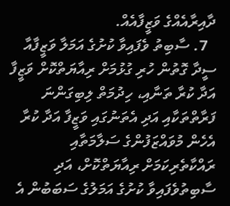ދާއިރާއެއްގެ ވަޒީފާއެއް.
  7. ސާބިތު ވެފައިވާ ކުށުގެ އަމަލާ ވަޒީފާއާ ސީދާ ގޮތުން ހުރި ގުޅުމަށް ރިއާޔަތްކޮށް ވަޒީފާ އަދާ ކުރާ ތަނާއި، ހިދުމަތް ލިބިގަންނަ ފަރާތްތަކާއި އަދި އެތަނުގައި ވަޒީފާ އަދާ ކުރާ އެހެން މުވައްޒަފުންގެ ސަލާމަތާއި ރައްކާތެރިކަމަށް ރިއާޔަތްކޮށް، އަދި ސާބިތުވެފައިވާ ކުށުގެ އަމަލުގެ ސަބަބުން އެ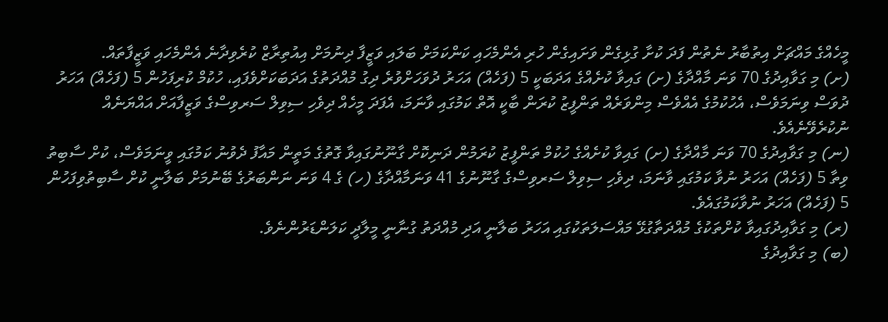މީހެއްގެ މައްޗަށް އިތުބާރު ނެތުން ފަދަ ކުށާ ގުޅިގެން ވަށައިގެން ހުރި އެންމެހައި ކަންކަމަށް ބަލައި ވަޒީފާ ދިނުމަށް އިއުތިރާޒް ކުރެވިދާނެ އެންމެހައި ވަޒީފާތައް.
(ށ) މި ގަވާއިދުގެ 70 ވަނަ މާއްދާގެ (ށ) ގައިވާ ކުށެއްގެ އަދަބަކީ 5 (ފަހެއް) އަހަރު ދުވަހަށްވުރެ ދިގު މުއްދަތުގެ އަދަބަކަށްވެފައި، ހުކުމް ކުރިފަހުން 5 (ފަހެއް) އަހަރު ދުވަސް ވިނަމަވެސް، އެހުކުމުގެ އެއްވެސް މިންވަރެއް ތަންފީޒު ކުރަން ބާކީ އޮތް ކަމުގައި ވާނަމަ، އެފަދަ މީހެއް ދިވެހި ސިވިލް ސަރވިސްގެ ވަޒީފާއަށް އައްޔަނެއް ނުކުރެވޭނެއެވެ.
(ނ) މި ގަވާއިދުގެ 70 ވަނަ މާއްދާގެ (ށ) ގައިވާ ކުށެއްގެ ހުކުމް ތަންފީޒު ކުރަމުން ދަނިކޮށް ގާނޫނުގައިވާ ގޮތުގެ މަތީން މައާފު ދެވުނު ކަމުގައި ވީނަމަވެސް، ކުށް ސާބިތު ވިތާ 5 (ފަހެއް) އަހަރު ނުވާ ކަމުގައި ވާނަމަ، ދިވެހި ސިވިލް ސަރވިސްގެ ގާނޫނުގެ 41 ވަނަމާއްދާގެ (ހ) ގެ 4 ވަނަ ނަންބަރުގެ ބޭނުމަށް ބަލާނީ ކުށް ސާބިތުވިފަހުން 5 (ފަހެއް) އަހަރު ނުވާކަމުގައެވެ.
(ރ) މި ގަވާއިދުގައިވާ ކުށްތަކުގެ މުއްދަތާގުޅޭ މައްސަލަތަކުގައި އަހަރު ބަލާނީ އަދި މުއްދަތު ގުނާނީ މީލާދީ ކަލަންޑަރުންނެވެ.
(ބ) މި ގަވާއިދުގެ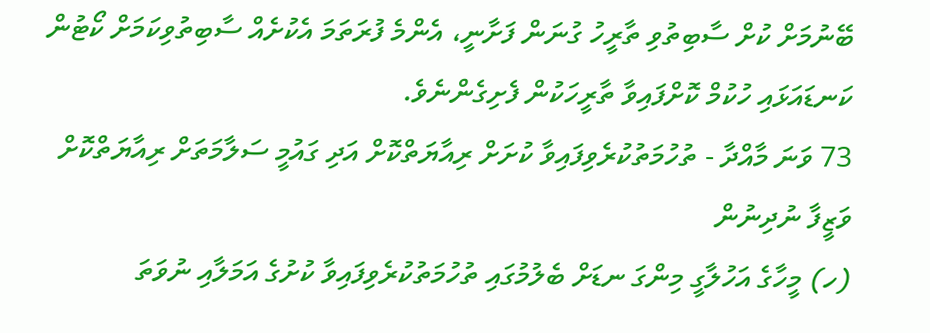ބޭނުމަށް ކުށް ސާބިތުވި ތާރީހު ގުނަން ފަށާނީ، އެންމެ ފުރަތަމަ އެކުށެއް ސާބިތުވިކަމަށް ކޯޓުން ކަނޑައަޅައި ހުކުމް ކޮށްފައިވާ ތާރީހަކުން ފެށިގެންނެވެ.
73 ވަނަ މާއްދާ - ތުހުމަތުކުރެވިފައިވާ ކުށަށް ރިއާޔަތްކޮށް އަދި ގައުމީ ސަލާމަތަށް ރިއާޔަތްކޮށް ވަޒީފާ ނުދިނުން
(ހ) މީހާގެ އަހުލާގީ މިންގަ ނޑަށް ބެލުމުގައި ތުހުމަތުކުރެވިފައިވާ ކުށުގެ އަމަލާއި ނުވަތަ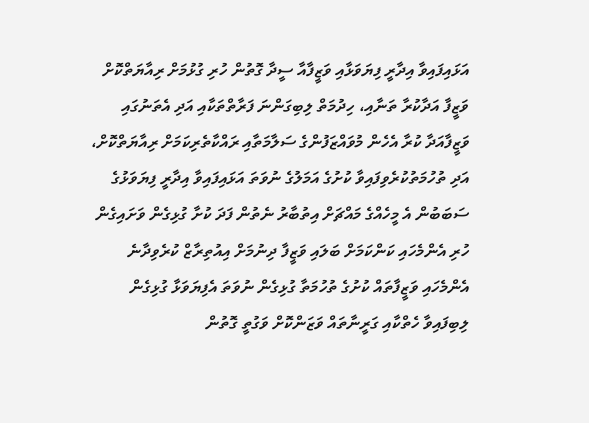އަޅައިފައިވާ އިދާރީ ފިޔަވަޅާއި ވަޒީފާއާ ސީދާ ގޮތުން ހުރި ގުޅުމަށް ރިއާޔަތްކޮށް ވަޒީފާ އަދާކުރާ ތަނާއި، ހިދުމަތް ލިބިގަންނަ ފަރާތްތަކާއި އަދި އެތަނުގައި ވަޒީފާއަދާ ކުރާ އެހެން މުވައްޒަފުންގެ ސަލާމަތާއި ރައްކާތެރިކަމަށް ރިއާޔަތްކޮށް، އަދި ތުހުމަތުކުރެވިފައިވާ ކުށުގެ އަމަލުގެ ނުވަތަ އަޅައިފައިވާ އިދާރީ ފިޔަވަޅުގެ ސަބަބުން އެ މީހެއްގެ މައްޗަށް އިތުބާރު ނެތުން ފަދަ ކުށާ ގުޅިގެން ވަށައިގެން ހުރި އެންމެހައި ކަންކަމަށް ބަލައި ވަޒީފާ ދިނުމަށް އިއުތިރާޒް ކުރެވިދާނެ އެންމެހައި ވަޒީފާތައް ކުށުގެ ތުހުމަތާ ގުޅިގެން ނުވަތަ އެފިޔަވަޅާ ގުޅިގެން ލިބިފައިވާ ހެތްކާއި ގަރީނާތައް ވަޒަންކޮށް ވަގުތީ ގޮތުން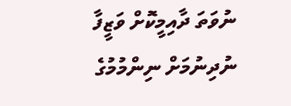ނުވަތަ ދާއިމީކޮށް ވަޒީފާ ނުދިނުމަށް ނިންމުމުގެ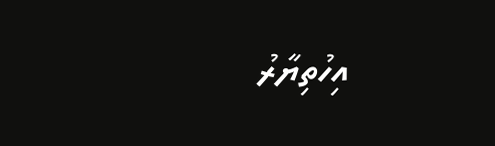އިހުތިޔާރު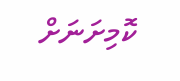ކޮމިށަނަށް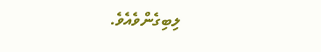ލިބިގެންވެއެވެ.